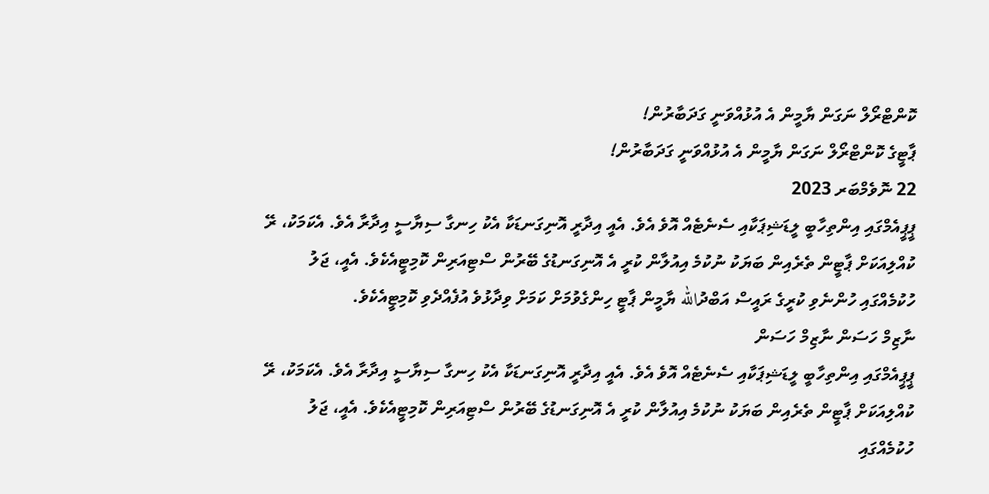ކޮންޓްރޯލް ނަގަން ޔާމީން އެ އުޅުއްވަނީ ގަދަބާރުން!
ޕާޓީގެ ކޮންޓްރޯލް ނަގަން ޔާމީން އެ އުޅުއްވަނީ ގަދަބާރުން!
22 ނޮވެމްބަރ 2023
ޕީޕީއެމްގައި އިންތިހާބީ ލީޑަޝިޕަކާއި ސެނެޓެއް އޮވެ އެވެ. އެއީ އިދާރީ އޮނިގަނޑަކާ އެކު ހިނގާ ސިޔާސީ އިދާރާ އެވެ. އެކަމަކު، ރޭ ކުއްލިއަކަށް ޕާޓީން ތެރެއިން ބަޔަކު ނުކުމެ އިއުލާން ކުރީ އެ އޮނިގަނޑުގެ ބޭރުން ސްޓިއަރިން ކޮމިޓީއެކެވެ. އެއީ، ޖަލު ހުކުމެއްގައި ހުންނެވި ކުރީގެ ރައީސް އަބްދުالله ޔާމީން ޕާޓީ ހިންގެވުމަށް ކަމަށް ވިދާޅުވެ އުފެއްދެވި ކޮމިޓީއެކެވެ.
ނާޒިމް ހަސަން ނާޒިމް ހަސަން
ޕީޕީއެމްގައި އިންތިހާބީ ލީޑަޝިޕަކާއި ސެނެޓެއް އޮވެ އެވެ. އެއީ އިދާރީ އޮނިގަނޑަކާ އެކު ހިނގާ ސިޔާސީ އިދާރާ އެވެ. އެކަމަކު، ރޭ ކުއްލިއަކަށް ޕާޓީން ތެރެއިން ބަޔަކު ނުކުމެ އިއުލާން ކުރީ އެ އޮނިގަނޑުގެ ބޭރުން ސްޓިއަރިން ކޮމިޓީއެކެވެ. އެއީ، ޖަލު ހުކުމެއްގައި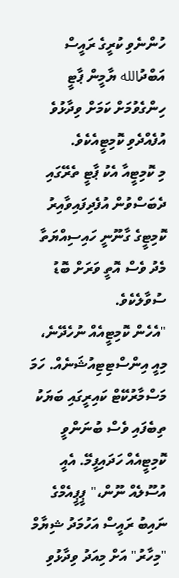ހުންނެވި ކުރީގެ ރައީސް އަބްދުالله ޔާމީން ޕާޓީ ހިންގެވުމަށް ކަމަށް ވިދާޅުވެ އުފެއްދެވި ކޮމިޓީއެކެވެ.
މި ކޮމިޓީއާ އެކު ޕާޓީ ތެރޭގައި ދެބަސްވުން އުފެދިފައިވާއިރު ކޮމިޓީގެ ގާނޫނީ ހައިސިއްޔަތާ މެދު ވެސް އޮތީ ވަރަށް ބޮޑު ސުވާލެކެވެ.
"އެހެން ކޮމިޓީއެއް ނުހެދޭނެ، މިއީ އިންސްޓިޓިއުޝަނެއް. ހަމަ މަސްމާރުކޭޓް ކައިރީގައި ބަޔަކު ތިބެފައި ވެސް ބުނަންވީ ކޮމިޓީއެއް ހަދައިފީމޭ. އެއީ އުސޫލެއް ނޫން،" ޕީޕީއެމްގެ ނައިބު ރައީސް އަހުމަދު ޝިޔާމް "މިހާރު" އަށް މިއަދު ވިދާޅުވި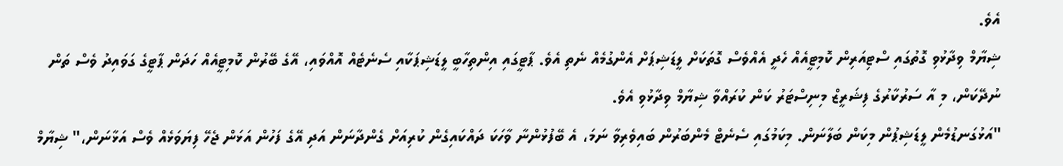އެވެ.
ޝިޔާމް ވިދާޅުވި ގޮތުގައި ސްޓިއަރިން ކޮމިޓީއެއް ހެދީ އެއްވެސް ގޮތަކަށް ލީޑަޝިޕަށް އެންގުމެއް ނެތި އެވެ. ޕާޓީގައި އިންތިހާބީ ލީޑަޝިޕަކާއި ސެނެޓެއް އޮއްވައި، އޭގެ ބޭރުން ކޮމިޓީއެއް ހަދަން ޕާޓީގެ ގަވައިދު ވެސް ތަން ނުދޭކަން، މި އާ ސަރުކާރުގެ ފިޝަރީޒް މިނިސްޓަރު ކަން ކުރައްވާ ޝިޔާމް ވިދާޅުވި އެވެ.
"އަޅުގަނޑުމެން ލީޑަޝިޕުން މިކަން ބަލާނަން. މިކަމުގައި ސެނެޓް މެންބަރުން ބައިވެރިވާ ނަމަ، އެ ބޭފުޅުންނާ ވާހަކަ ދައްކައިގެން ކުރިއަށް ގެންދާނަން އަދި އޭގެ ފަހުން އަޅަން ޖެހޭ ފިޔަވަޅެއް ވެސް އަޅާނަން،" ޝިޔާމް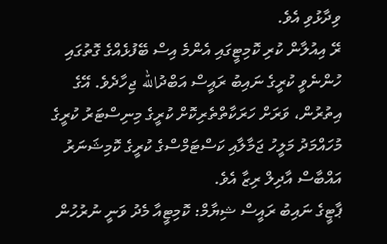ވިދާޅުވި އެވެ.
ރޭ އިއުލާން ކުރި ކޮމިޓީގައި އެންމެ އިސް ބޭފުޅެއްގެ ގޮތުގައި ހުންނެވީ ކުރީގެ ނައިބު ރައީސް އަބްދުالله ޖިހާދެވެ. އޭގެ އިތުރުން، ވަރަށް ހަރަކާތްތެރިކޮށް ކުރީގެ މިނިސްޓަރު ކުރީގެ މުހައްމަދު މަލީހު ޖަމާލާއި ކަސްޓަމްސްގެ ކުރީގެ ކޮމިޝަނަރު އައްބާސް އާދިލް ރިޒާ އެވެ.
ޕާޓީގެ ނައިބު ރައީސް ޝިޔާމް: ކޮމިޓީއާ މެދު ވަނީ ނުރުހުން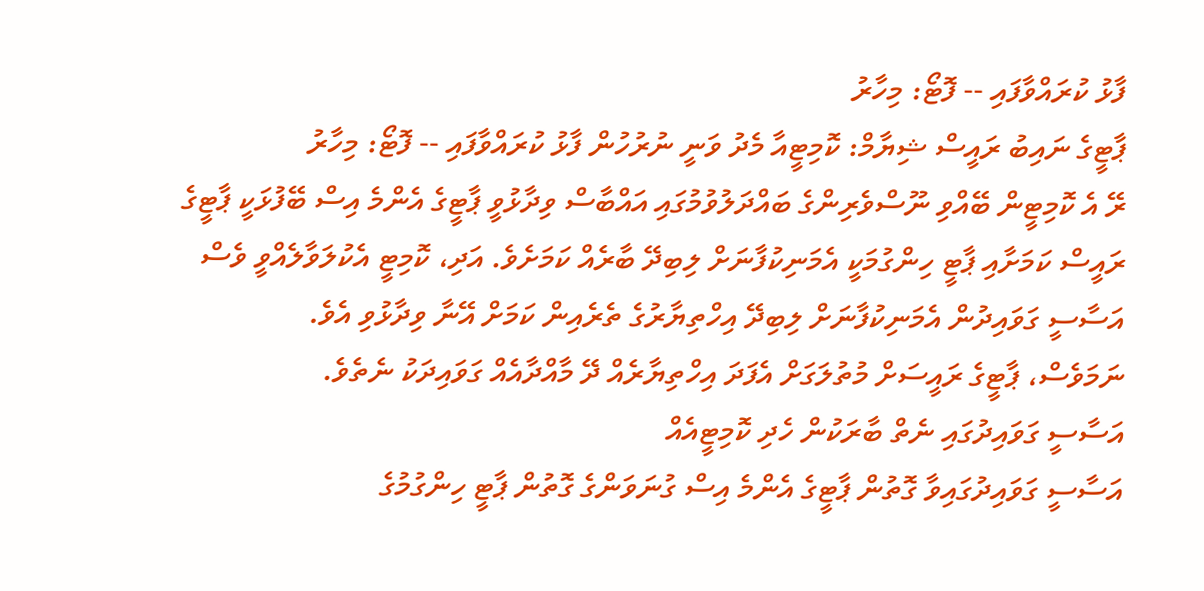ފާޅު ކުރައްވާފައި -- ފޮޓޯ: މިހާރު
ޕާޓީގެ ނައިބު ރައީސް ޝިޔާމް: ކޮމިޓީއާ މެދު ވަނީ ނުރުހުން ފާޅު ކުރައްވާފައި -- ފޮޓޯ: މިހާރު
ރޭ އެ ކޮމިޓީން ބޭއްވި ނޫސްވެރިންގެ ބައްދަލުވުމުގައި އައްބާސް ވިދާޅުވީ ޕާޓީގެ އެންމެ އިސް ބޭފުޅަކީ ޕާޓީގެ ރައީސް ކަމަށާއި ޕާޓީ ހިންގުމަކީ އެމަނިކުފާނަށް ލިބިދޭ ބާރެއް ކަމަށެވެ. އަދި، ކޮމިޓީ އެކުލަވާލެއްވީ ވެސް އަސާސީ ގަވައިދުން އެމަނިކުފާނަށް ލިބިދޭ އިހްތިޔާރުގެ ތެރެއިން ކަމަށް އޭނާ ވިދާޅުވި އެވެ.
ނަމަވެސް، ޕާޓީގެ ރައީސަށް މުތުލަގަށް އެފަދަ އިހްތިޔާރެއް ދޭ މާއްދާއެއް ގަވައިދަކު ނެތެވެ.
އަސާސީ ގަވައިދުގައި ނެތް ބާރަކުން ހެދި ކޮމިޓީއެއް
އަސާސީ ގަވައިދުގައިވާ ގޮތުން ޕާޓީގެ އެންމެ އިސް ގުނަވަންގެ ގޮތުން ޕާޓީ ހިންގުމުގެ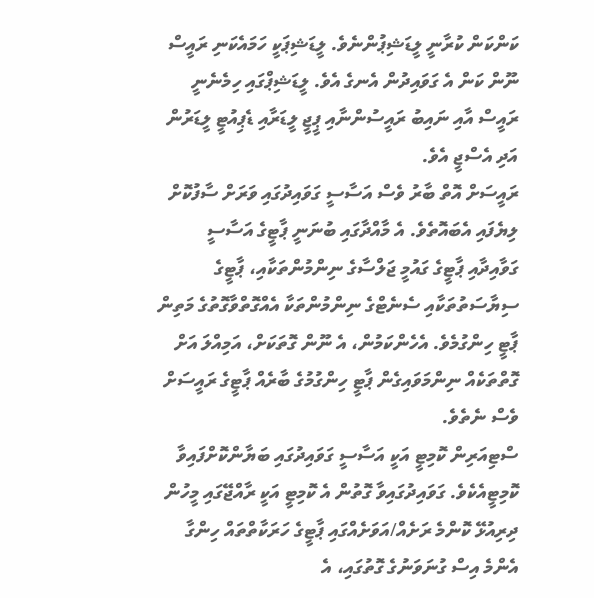ކަންކަން ކުރާނީ ލީޑަޝިޕުންނެވެ. ލީޑަޝިޕަކީ ހަމައެކަނި ރައީސް ނޫން ކަން އެ ގަވައިދުން އެނގެ އެވެ. ލީޑަޝިޕްގައި ހިމެނެނީ ރައީސް އާއި ނައިބު ރައީސުންނާއި ޕީޖީ ލީޑަރާއި ޑެޕިއުޓީ ލީޑަރުން އަދި އެސްޖީ އެވެ.
ރައީސަށް އޮތް ބާރު ވެސް އަސާސީ ގަވައިދުގައި ވަރަށް ސާފުކޮށް ލިޔެފައި އެބައޮތެވެ. އެ މާއްދާގައި ބުނަނީ ޕާޓީގެ އަސާސީ ގަވާއިދާއި ޕާޓީގެ ގައުމީ ޖަލްސާގެ ނިންމުންތަކާއި، ޕާޓީގެ ސިޔާސަތުތަކާއި ސެނެޓްގެ ނިންމުންތަކާ އެއްގޮތްވާގޮތުގެ މަތިން ޕާޓީ ހިންގުމެވެ. އެހެންކަމުން، އެ ނޫން ގޮތަކަށް، އަމިއްލަ އަށް ގޮތްތަކެއް ނިންމަވައިގެން ޕާޓީ ހިންގުމުގެ ބާރެއް ޕާޓީގެ ރައީސަށް ވެސް ނެތެވެ.
ސްޓިއަރިން ކޮމިޓީ އަކީ އަސާސީ ގަވައިދުގައި ބަޔާންކޮށްފައިވާ ކޮމިޓީއެކެވެ. ގަވައިދުގައިވާ ގޮތުން އެ ކޮމިޓީ އަކީ ރާއްޖޭގައި މީހުން ދިރިއުޅޭ ކޮންމެ ރަށެއް/އަވަށެއްގައި ޕާޓީގެ ހަރަކާތްތައް ހިންގާ އެންމެ އިސް ގުނަވަނުގެ ގޮތުގައި، އެ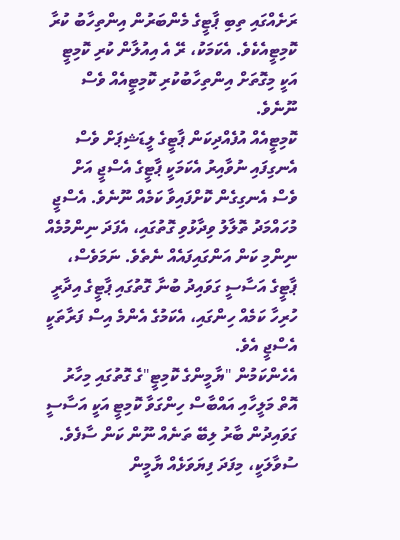ރަށެއްގައި ތިބި ޕާޓީގެ މެންބަރުން އިންތިހާބު ކުރާ ކޮމިޓީއެކެވެ. އެކަމަކު، ރޭ އެ އިއުލާން ކުރި ކޮމިޓީ އަކީ މިގޮތަށް އިންތިހާބުކުރި ކޮމިޓީއެއް ވެސް ނޫނެވެ.
ކޮމިޓީއެއް އުފެއްދިކަން ޕާޓީގެ ލީޑަޝިޕަށް ވެސް އެނގިފައި ނުވާއިރު އެކަމަކީ ޕާޓީގެ އެސްޖީ އަށް ވެސް އެނގިގެން ކޮށްފައިވާ ކަމެއް ނޫނެވެ. އެސްޖީ މުހައްމަދު ތޮލާލު ވިދާޅުވި ގޮތުގައި، އެފަދަ ނިންމުމެއް ނިންމި ކަން އަންގައިފައެއް ނެތެވެ. ނަމަވެސް، ޕާޓީގެ އަސާސީ ގަވައިދު ބުނާ ގޮތުގައި ޕާޓީގެ އިދާރީ ހުރިހާ ކަމެއް ހިންގައި، އެކަމުގެ އެންމެ އިސް ފަރާތަކީ އެސްޖީ އެވެ.
އެހެންކަމުން "ޔާމީންގެ ކޮމިޓީ"ގެ ގޮތުގައި މިހާރު އޮތް މަލީހާއި އައްބާސް ހިންގަވާ ކޮމިޓީ އަކީ އަސާސީ ގަވައިދުން ބާރު ލިބޭ ތަނެއް ނޫން ކަން ސާފެވެ. ސުވާލަކީ، މިފަދަ ފިޔަވަޅެއް ޔާމީން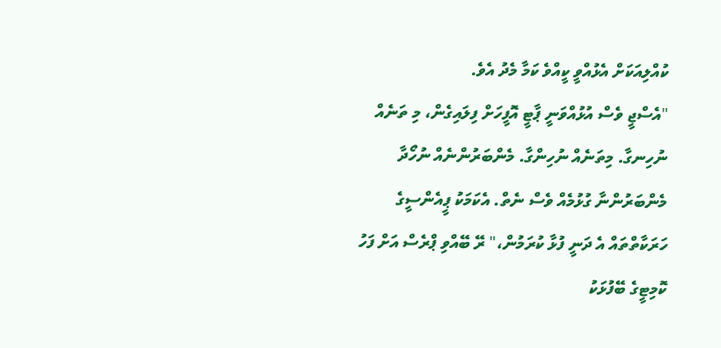ކުއްލިއަކަށް އެޅުއްވީ ކީއްވެ ކަމާ މެދު އެވެ.
"އެސްޖީ ވެސް އުޅުއްވަނީ ޕާޓީ އޮފީހަށް ފިލައިގެން، މި ތަނެއް ނުހިނގާ. މިތަނެއް ނުހިންގާ. މެންބަރުންނެއް ނުހޯދާ މެންބަރުންނާ ގުޅުމެއް ވެސް ނެތް. އެކަމަކު ޕީއެންސީގެ ހަރަކާތްތައް އެ ދަނީ ފުޅާ ކުރަމުން،" ރޭ ބޭއްވި ޕްރެސް އަށް ފަހު ކޮމިޓީގެ ބޭފުޅަކު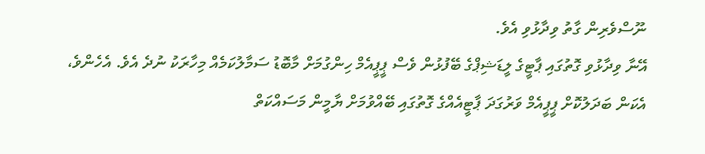ނޫސްވެރިން ގާތު ވިދާޅުވި އެވެ.
އޭނާ ވިދާޅުވި ގޮތުގައި ޕާޓީގެ ލީޑަޝިޕްގެ ބޭފުޅުން ވެސް ޕީޕީއެމް ހިންގުމަށް މާބޮޑު ސަމާލުކަމެއް މިހާރަކު ނުދެ އެވެ. އެހެންވެ، އެކަން ބަދަލުކޮށް ޕީޕީއެމް ވަރުގަދަ ޕާޓީއެއްގެ ގޮތުގައި ބޭއްވުމަށް ޔާމީން މަސައްކަތް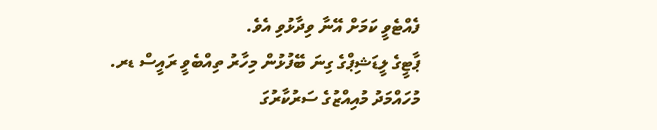ފެއްޓެވީ ކަމަށް އޭނާ ވިދާޅުވި އެވެ.
ޕާޓީގެ ލީޑަޝިޕްގެ ގިނަ ބޭފުޅުން މިހާރު ތިއްބެވީ ރައީސް ޑރ. މުހައްމަދު މުއިއްޒުގެ ސަރުކާރުގަ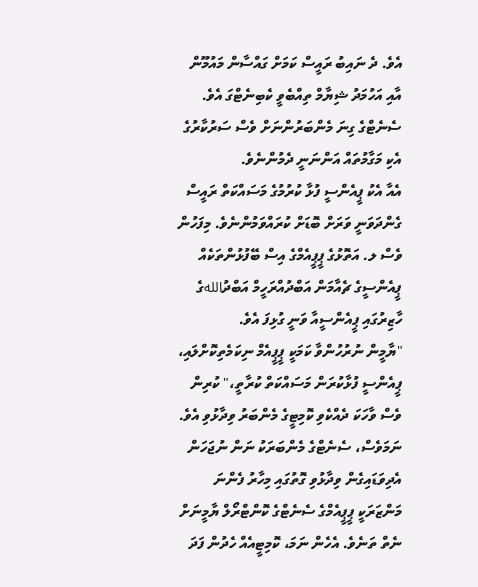އެވެ. ދެ ނައިބު ރައީސް ކަމަށް ގައްސާން މައުމޫން އާއި އަހުމަދު ޝިޔާމް ތިއްބެވީ ކެބިނެޓްގަ އެވެ. ސެނެޓްގެ ގިނަ މެންބަރުންނަށް ވެސް ސަރުކާރުގެ އެކި މަގާމުތައް އަންނަނީ ދެމުންނެވެ.
އެއާ އެކު ޕީއެންސީ ފުޅާ ކުރުމުގެ މަސައްކަތް ރައީސް ގެންދަވަނީ ވަރަށް ބޮޑަށް ކުރައްވަމުންނެވެ. މިފަހުން ވެސް ލ. އަތޮޅުގެ ޕީޕީއެމްގެ އިސް ބޭފުޅުންތަކެއް ޕީއެންސީގެ ޗެއާމަން އަބްދުއްރަހީމް އަބްދުاللهގެ ހާޒިރުގައި ޕީއެންސީއާ ވަނީ ގުޅިފަ އެވެ.
"ޔާމީން ނުރުހުންވާ ކަމަކީ ޕީޕީއެމް ނިކަމެތިކޮށްލައި، ޕީއެންސީ ފުޅާކުރަން މަސައްކަތް ކުރާތީ،" ކުރިން ވެސް ވާހަކަ ދެއްކެވި ކޮމިޓީގެ މެންބަރު ވިދާޅުވި އެވެ.
ނަމަވެސް، ސެނެޓްގެ މެންބަރަކު ނަން ނުޖަހަން އެދިވަޑައިގެން ވިދާޅުވި ގޮތުގައި މިހާރު ފެންނަ މަންޒަރަކީ ޕީޕީއެމްގެ ސެނެޓްގެ ކޮންޓްރޯލް ޔާމީނަށް ނެތް ތަނެވެ. އެހެން ނަމަ، ކޮމިޓީއެއް ހެދުން ފަދަ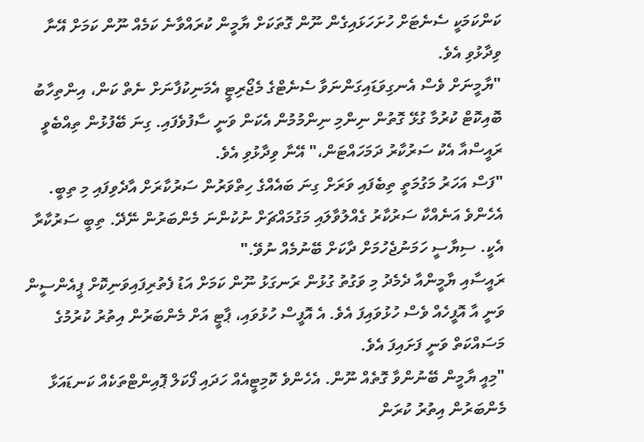ކަންކަމަކީ ސެނެޓަށް ހުށަހަޅައިގެން ނޫން ގޮތަކަށް ޔާމީން ކުރައްވާނެ ކަމެއް ނޫން ކަމަށް އޭނާ ވިދާޅުވި އެވެ.
"ޔާމީނަށް ވެސް އެނގިވަޑައިގަންނަވާ ސެނެޓްގެ މެޖޯރިޓީ އެމަނިކުފާނަށް ނެތް ކަން، އިންތިހާބު ބޮއިކޮޓް ކުރުމާ ގުޅޭ ގޮތުން ނިންމި ނިންމުމުން އެކަން ވަނީ ސާފުވެފައި. ގިނަ ބޭފުޅުން ތިއްބެވީ ރައީސްއާ އެކު ސަރުކާރު ދަމަހައްޓަން،" އޭނާ ވިދާޅުވި އެވެ.
"ފަސް އަހަރު މަގުމަތީ ތިބެފައި ވަރަށް ގިނަ ބައެއްގެ ހިތްވަރުން ސަރުކާރަށް އާދެވިފައި މި ތިބީ. އެހެންވެ އަނެއްކާ ސަރުކާރު ގެއްލުވާލައި މަގުމައްޗަށް ނުކުންނަ މެންބަރުން ނޭދޭ. ތިބީ ސަރުކާރާ އެކީ. ސިޔާސީ ހަމަނުޖެހުމަށް ދާކަށް ބޭނުމެއް ނުވޭ."
ރައީސާއި ޔާމީންއާ ދެމެދު މި ވަގުތު ގުޅުން ރަނގަޅު ނޫން ކަމަށް އަޑު ފެތުރިފައިވަނިކޮށް ޕީއެންސީން ވަނީ އާ އޮފީހެއް ވެސް ހުޅުވައިފަ އެވެ. އެ އޮފީސް ހުޅުވައި، ޕާޓީ އަށް މެންބަރުން އިތުރު ކުރުމުގެ މަސައްކަތް ވަނީ ފަށައިފަ އެވެ.
"މިއީ ޔާމީން ބޭނުންވާ ގޮތެއް ނޫން. އެހެންވެ ކޮމިޓީއެއް ހަދައި ފޯކަލް ޕޮއިންޓްތަކެއް ކަނޑައަޅާ މެންބަރުން އިތުރު ކުރަން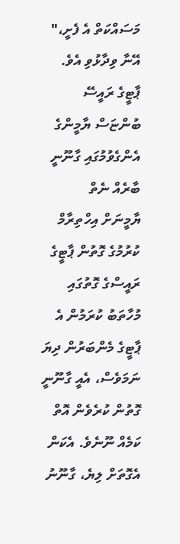މަސައްކަތް އެ ފެށީ،" އޭނާ ވިދާޅުވި އެވެ.
ޕާޓީގެ ރައީސޭ ބުންޏަސް ޔާމީންގެ އެންގެވުމުގައި ގާނޫނީ ބާރެއް ނެތް
ޔާމީނަށް އިހްތިރާމް ކުރުމުގެ ގޮތުން ޕާޓީގެ ރައީސްގެ ގޮތުގައި މުހާތަބު ކުރަމުން އެ ޕާޓީގެ މެންބަރުން ދިޔަ ނަމަވެސް، އެއީ ގާނޫނީ ގޮތުން ކުރެވެން އޮތް ކަމެއް ނޫނެވެ. އެކަން އެގޮތަށް ލިޔެ، ގާނޫނު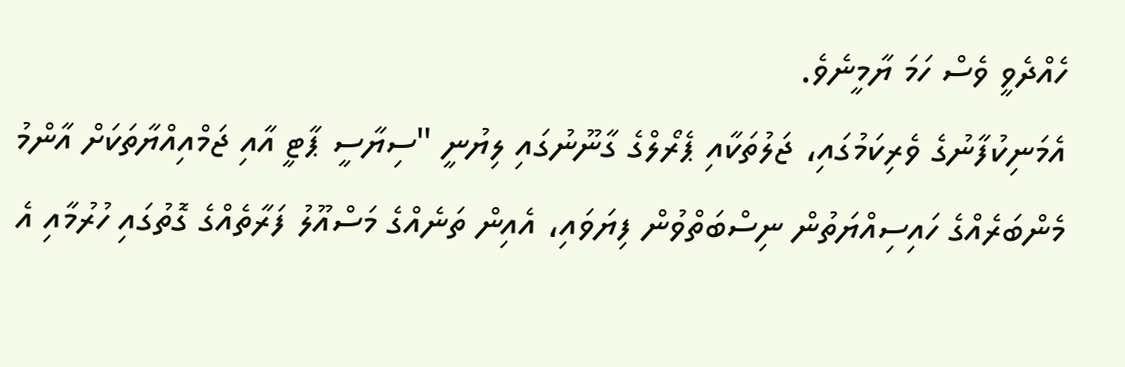ހެއްދެވީ ވެސް ހަމަ ޔާމީނެވެ.
އެމަނިކުފާނުގެ ވެރިކަމުގައި، ޖަލުތަކާއި ޕެރޯލްގެ ގާނޫނުގައި ލިޔުނީ "ސިޔާސީ ޕާޓީ އާއި ޖަމްއިއްޔާތަކަށް އާންމު މެންބަރެއްގެ ހައިސިއްޔަތުން ނިސްބަތްވުން ފިޔަވައި، އެއިން ތަނެއްގެ މަސްއޫލު ފަރާތެއްގެ ގޮތުގައި ހުރުމާއި އެ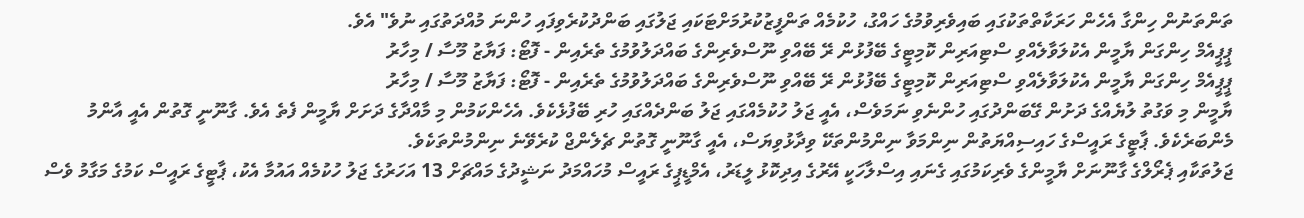ތަންތަނުން ހިންގާ އެހެން ހަރަކާތްތަކުގައި ބައިވެރިވުމުގެ ހައްގު، ހުކުމެއް ތަންފީޒުކުރުމަށްޓަކައި ޖަލުގައި ބަންދުކުރެވިފައި ހުންނަ މުއްދަތުގައި ނުވެ" އެވެ.
ޕީޕީއެމް ހިންގަން ޔާމީން އެކުލަވާލެއްވި ސްޓިއަރިން ކޮމިޓީގެ ބޭފުޅުން ރޭ ބޭއްވި ނޫސްވެރިންގެ ބައްދަލުވުމުގެ ތެރެއިން - ފޮޓޯ: ފަޔާޒު މޫސާ / މިހާރު
ޕީޕީއެމް ހިންގަން ޔާމީން އެކުލަވާލެއްވި ސްޓިއަރިން ކޮމިޓީގެ ބޭފުޅުން ރޭ ބޭއްވި ނޫސްވެރިންގެ ބައްދަލުވުމުގެ ތެރެއިން - ފޮޓޯ: ފަޔާޒު މޫސާ / މިހާރު
ޔާމީން މި ވަގުތު ލުޔެއްގެ ދަށުން ގޭބަންދުގައި ހުންނެވި ނަމަވެސް، އެއީ ޖަލު ހުކުމެއްގައި ޖަލު ބަންދެއްގައި ހުރި ބޭފުޅެކެވެ. އެހެންކަމުން މި މާއްދާގެ ދަށަށް ޔާމީން ފެތެ އެވެ. ގާނޫނީ ގޮތުން އެއީ އާންމު މެންބަރެކެވެ. ޕާޓީގެ ރައީސްގެ ހައިސިއްޔަތުން ނިންމަވާ ނިންމުންތަކޭ ވިދާޅުވިޔަސް، އެއީ ގާނޫނީ ގޮތުން ޗެލެންޖް ކުރެވޭނެ ނިންމުންތަކެވެ.
ޖަލުތަކާއި ޕެރޯލްގެ ގާނޫނަށް ޔާމީންގެ ވެރިކަމުގައި ގެނައި އިސްލާހަކީ އޭރުގެ އިދިކޮޅު ލީޑަރު، އެމްޑީޕީގެ ރައީސް މުހައްމަދު ނަޝީދުގެ މައްޗަށް 13 އަހަރުގެ ޖަލު ހުކުމެއް އައުމާ އެކު، ޕާޓީގެ ރައީސް ކަމުގެ މަގާމު ވެސް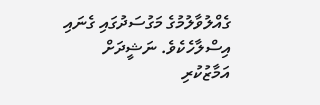ގެއްލުވާލުމުގެ މަގުސަދުގައި ގެނައި އިސްލާހެކެވެ. ނަޝީދަށް އަމާޒުކުރި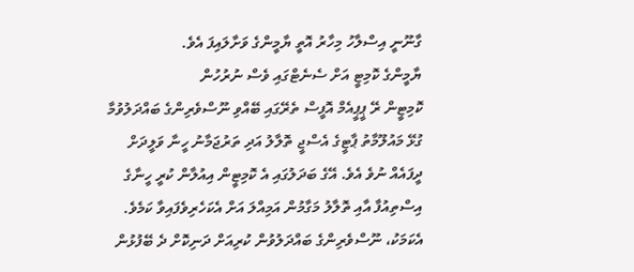ގާނޫނީ އިސްލާހު މިހާރު އޮތީ ޔާމީންގެ ވަށާލައިފަ އެވެ.
ޔާމީންގެ ކޮމިޓީ އަށް ސެނެޓްގައި ވެސް ނުރުހުން
ކޮމިޓީން ރޭ ޕީޕީއެމް އޮފީސް ތެރޭގައި ބޭއްވި ނޫސްވެރިންގެ ބައްދަލުވުމާ ގުޅޭ މައުލޫމާތު ޕާޓީގެ އެސްޖީ ތޮލާލު އަދި ތަރުޖަމާނު ހީނާ ވަލީދަށް ދީފައެއް ނުވެ އެވެ. އޭގެ ބަދަލުގައި އެ ކޮމިޓީން އިއުލާން ކުރީ ހީނާގެ އިސްތިއުފާ އާއި ތޮލާލު މަގާމުން އަމިއްލަ އަށް އެކަހެރިވެފައިވާ ކަމެވެ.
އެކަމަކު، ނޫސްވެރިންގެ ބައްދަލުވުން ކުރިއަށް ދަނިކޮށް ދެ ބޭފުޅުން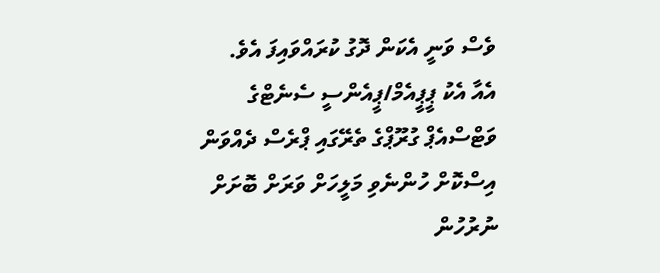ވެސް ވަނީ އެކަން ދޮގު ކުރައްވައިފަ އެވެ.
އެއާ އެކު ޕީޕީއެމް/ޕީއެންސީ ސެނެޓްގެ ވަޓްސްއެޕް ގުރޫޕްގެ ތެރޭގައި ޕްރެސް ދެއްވަން އިސްކޮށް ހުންނެވި މަލީހަށް ވަރަށް ބޮށަށް ނުރުހުން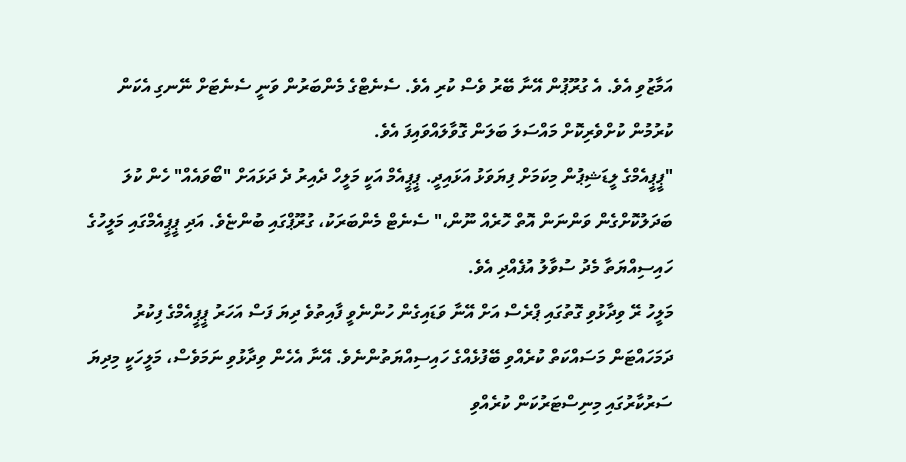އަމާޒުވި އެވެ. އެ ގުރޫޕުން އޭނާ ބޭރު ވެސް ކުރި އެވެ. ސެނެޓްގެ މެންބަރުން ވަނީ ސެނެޓަށް ނޭނގި އެކަން ކުރުމުން ކުށްވެރިކޮށް މައްސަލަ ބަލަން ގޮވާލައްވައިފަ އެވެ.
"ޕީޕީއެމްގެ ލީޑަޝިޕުން މިކަމަށް ފިޔަވަޅު އަޅައިދީ. ޕީޕީއެމް އަކީ މަލީހް ދެއިރު ދެ ދަޅައަށް "ބޯވައެއް" ހެން ކުލަ ބަދަލުކޮށްގެން ވަންނަން އޮތް ހޮރެއް ނޫން،" ސެނެޓް މެންބަރަކު، ގުރޫޕްގައި ބުންޏެވެ. އަދި ޕީޕީއެމްގައި މަލީހުގެ ހައިސިއްޔަތާ މެދު ސުވާލު އުފެއްދި އެވެ.
މަލީހު ރޭ ވިދާޅުވި ގޮތުގައި ޕްރެސް އަށް އޭނާ ވަޑައިގެން ހުންނެވީ ފާއިތުވެ ދިޔަ ފަސް އަހަރު ޕީޕީއެމްގެ ފިކުރު ދަމަހައްޓަން މަސައްކަތް ކުރެއްވި ބޭފުޅެއްގެ ހައިސިއްޔަތުންނެވެ. އޭނާ އެހެން ވިދާޅުވި ނަމަވެސް، މަލީހަކީ މިދިޔަ ސަރުކާރުގައި މިނިސްޓަރުކަން ކުރެއްވި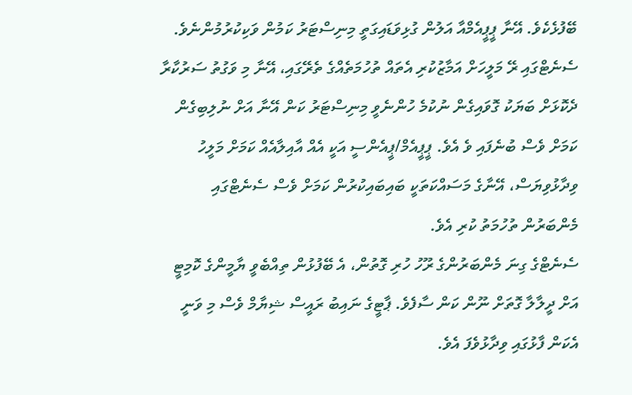ބޭފުޅެކެވެ. އޭނާ ޕީޕީއެމްއާ އަލުން ގުޅިވަޑައިގަތީ މިނިސްޓަރު ކަމުން ވަކިކުރުމުންނެވެ.
ސެނެޓްގައި ރޭ މަލީހަށް އަމާޒުކުރި އެތައް ތުހުމަތެއްގެ ތެރޭގައި، އޭނާ މި ވަގުތު ސަރުކާރާ ދެކޮޅަށް ބަޔަކު ގޮވައިގެން ނުކުމެ ހުންނެވީ މިނިސްޓަރު ކަން އޭނާ އަށް ނުލިބިގެން ކަމަށް ވެސް ބުނެފައި ވެ އެވެ. ޕީޕީއެމް/ޕީއެންސީ އަކީ އެއް އާއިލާއެއް ކަމަށް މަލީހު ވިދާޅުވިޔަސް، އޭނާގެ މަސައްކަތަކީ ބައިބައިކުރުން ކަމަށް ވެސް ސެނެޓްގައި މެންބަރުން ތުހުމަތު ކުރި އެވެ.
ސެނެޓްގެ ގިނަ މެންބަރުންގެ ރޫހު ހުރި ގޮތުން، އެ ބޭފުޅުން ތިއްބެވީ ޔާމީންގެ ކޮމިޓީ އަށް ދީލާލާ ގޮތަށް ނޫން ކަން ސާފެވެ. ޕާޓީގެ ނައިބު ރައީސް ޝިޔާމް ވެސް މި ވަނީ އެކަން ފާޅުގައި ވިދާޅުވެފަ އެވެ.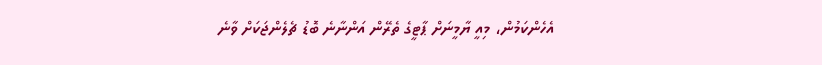އެހެންކަމުން، މިއީ ޔާމީނަށް ޕާޓީގެ ތެރޭން އަންނާނެ ބޮޑު ޗެލެންޖަކަށް ވާނެ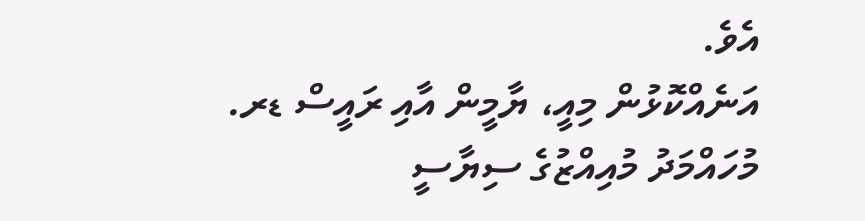އެވެ.
އަނެއްކޮޅުން މިއީ، ޔާމީން އާއި ރައީސް ޑރ. މުހައްމަދު މުއިއްޒުގެ ސިޔާސީ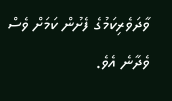ވާދަވެރިކަމުގެ ފެށުން ކަމަށް ވެސް ވެދާނެ އެވެ.